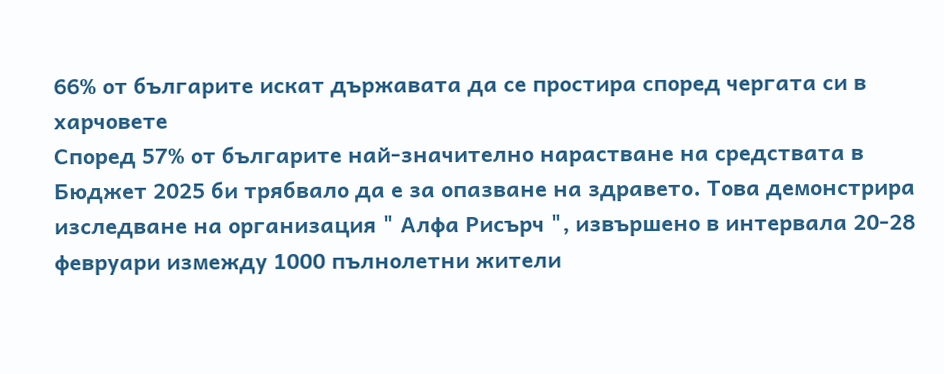66% от българите искат държавата да се простира според чергата си в харчовете
Според 57% от българите най-значително нарастване на средствата в Бюджет 2025 би трябвало да е за опазване на здравето. Това демонстрира изследване на организация " Алфа Рисърч ", извършено в интервала 20-28 февруари измежду 1000 пълнолетни жители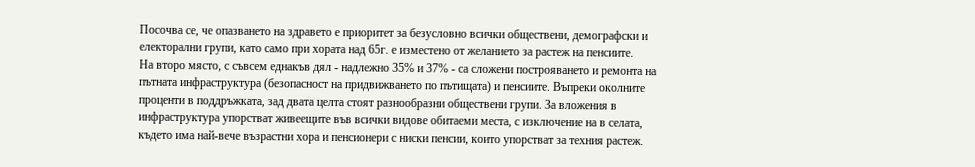Посочва се, че опазването на здравето е приоритет за безусловно всички обществени, демографски и електорални групи, като само при хората над 65г. е изместено от желанието за растеж на пенсиите.
На второ място, с съвсем еднакъв дял - надлежно 35% и 37% - са сложени построяването и ремонта на пътната инфраструктура (безопасност на придвижването по пътищата) и пенсиите. Въпреки околните проценти в поддръжката, зад двата целта стоят разнообразни обществени групи. За вложения в инфраструктура упорстват живеещите във всички видове обитаеми места, с изключение на в селата, където има най-вече възрастни хора и пенсионери с ниски пенсии, които упорстват за техния растеж.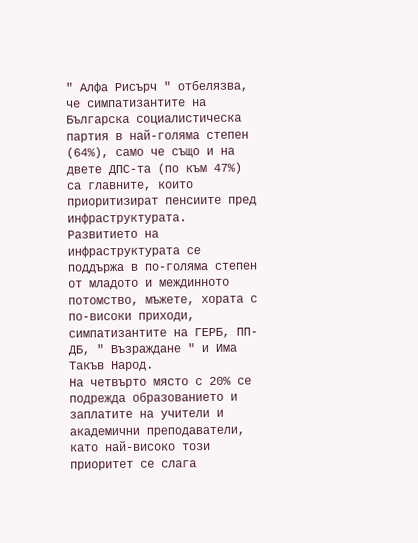" Алфа Рисърч " отбелязва, че симпатизантите на Българска социалистическа партия в най-голяма степен (64%), само че също и на двете ДПС-та (по към 47%) са главните, които приоритизират пенсиите пред инфраструктурата.
Развитието на инфраструктурата се поддържа в по-голяма степен от младото и междинното потомство, мъжете, хората с по-високи приходи, симпатизантите на ГЕРБ, ПП-ДБ, " Възраждане " и Има Такъв Народ.
На четвърто място с 20% се подрежда образованието и заплатите на учители и академични преподаватели, като най-високо този приоритет се слага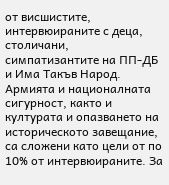от висшистите, интервюираните с деца, столичани, симпатизантите на ПП-ДБ и Има Такъв Народ.
Армията и националната сигурност, както и културата и опазването на историческото завещание, са сложени като цели от по 10% от интервюираните. За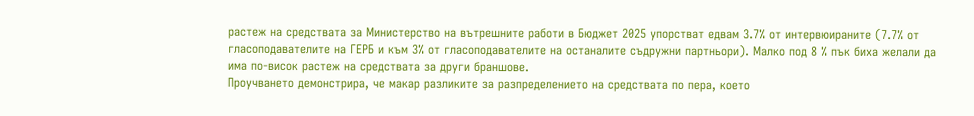растеж на средствата за Министерство на вътрешните работи в Бюджет 2025 упорстват едвам 3.7% от интервюираните (7.7% от гласоподавателите на ГЕРБ и към 3% от гласоподавателите на останалите съдружни партньори). Малко под 8 % пък биха желали да има по-висок растеж на средствата за други браншове.
Проучването демонстрира, че макар разликите за разпределението на средствата по пера, което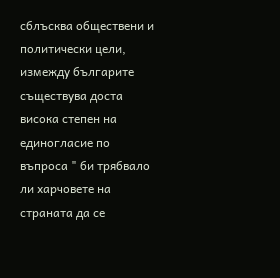сблъсква обществени и политически цели, измежду българите съществува доста висока степен на единогласие по въпроса " би трябвало ли харчовете на страната да се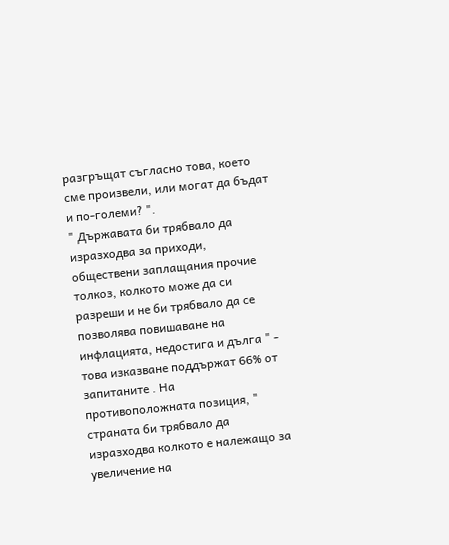разгръщат съгласно това, което сме произвели, или могат да бъдат и по-големи? ".
" Държавата би трябвало да изразходва за приходи, обществени заплащания прочие толкоз, колкото може да си разреши и не би трябвало да се позволява повишаване на инфлацията, недостига и дълга " - това изказване поддържат 66% от запитаните . На противоположната позиция, " страната би трябвало да изразходва колкото е належащо за увеличение на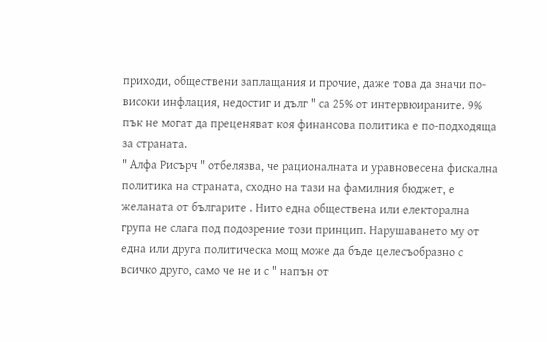приходи, обществени заплащания и прочие, даже това да значи по-високи инфлация, недостиг и дълг " са 25% от интервюираните. 9% пък не могат да преценяват коя финансова политика е по-подходяща за страната.
" Алфа Рисърч " отбелязва, че рационалната и уравновесена фискална политика на страната, сходно на тази на фамилния бюджет, е желаната от българите . Нито една обществена или електорална група не слага под подозрение този принцип. Нарушаването му от една или друга политическа мощ може да бъде целесъобразно с всичко друго, само че не и с " напън от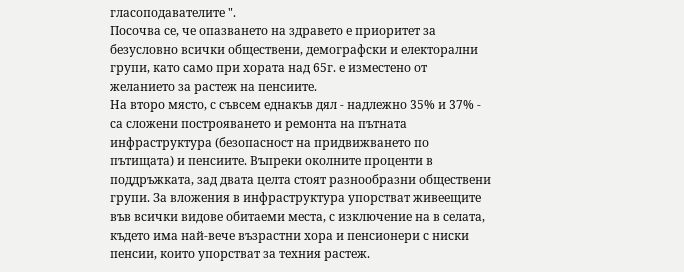гласоподавателите ".
Посочва се, че опазването на здравето е приоритет за безусловно всички обществени, демографски и електорални групи, като само при хората над 65г. е изместено от желанието за растеж на пенсиите.
На второ място, с съвсем еднакъв дял - надлежно 35% и 37% - са сложени построяването и ремонта на пътната инфраструктура (безопасност на придвижването по пътищата) и пенсиите. Въпреки околните проценти в поддръжката, зад двата целта стоят разнообразни обществени групи. За вложения в инфраструктура упорстват живеещите във всички видове обитаеми места, с изключение на в селата, където има най-вече възрастни хора и пенсионери с ниски пенсии, които упорстват за техния растеж.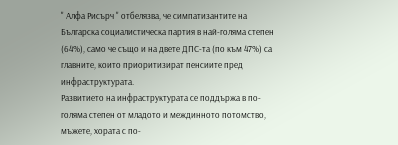" Алфа Рисърч " отбелязва, че симпатизантите на Българска социалистическа партия в най-голяма степен (64%), само че също и на двете ДПС-та (по към 47%) са главните, които приоритизират пенсиите пред инфраструктурата.
Развитието на инфраструктурата се поддържа в по-голяма степен от младото и междинното потомство, мъжете, хората с по-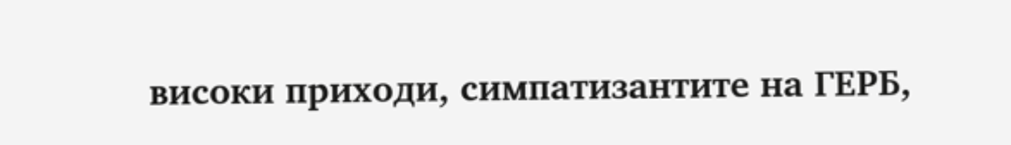високи приходи, симпатизантите на ГЕРБ,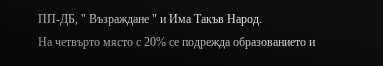ПП-ДБ, " Възраждане " и Има Такъв Народ.
На четвърто място с 20% се подрежда образованието и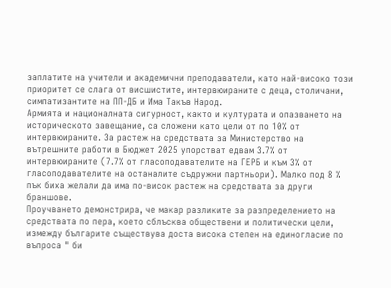заплатите на учители и академични преподаватели, като най-високо този приоритет се слага от висшистите, интервюираните с деца, столичани, симпатизантите на ПП-ДБ и Има Такъв Народ.
Армията и националната сигурност, както и културата и опазването на историческото завещание, са сложени като цели от по 10% от интервюираните. За растеж на средствата за Министерство на вътрешните работи в Бюджет 2025 упорстват едвам 3.7% от интервюираните (7.7% от гласоподавателите на ГЕРБ и към 3% от гласоподавателите на останалите съдружни партньори). Малко под 8 % пък биха желали да има по-висок растеж на средствата за други браншове.
Проучването демонстрира, че макар разликите за разпределението на средствата по пера, което сблъсква обществени и политически цели, измежду българите съществува доста висока степен на единогласие по въпроса " би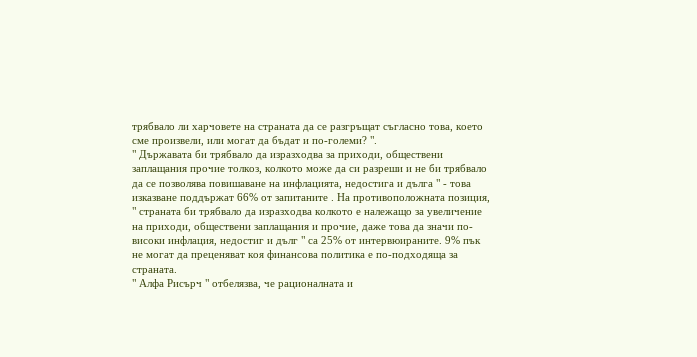трябвало ли харчовете на страната да се разгръщат съгласно това, което сме произвели, или могат да бъдат и по-големи? ".
" Държавата би трябвало да изразходва за приходи, обществени заплащания прочие толкоз, колкото може да си разреши и не би трябвало да се позволява повишаване на инфлацията, недостига и дълга " - това изказване поддържат 66% от запитаните . На противоположната позиция, " страната би трябвало да изразходва колкото е належащо за увеличение на приходи, обществени заплащания и прочие, даже това да значи по-високи инфлация, недостиг и дълг " са 25% от интервюираните. 9% пък не могат да преценяват коя финансова политика е по-подходяща за страната.
" Алфа Рисърч " отбелязва, че рационалната и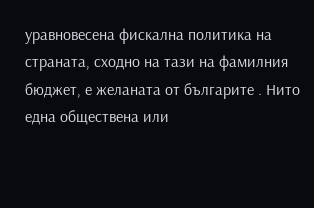уравновесена фискална политика на страната, сходно на тази на фамилния бюджет, е желаната от българите . Нито една обществена или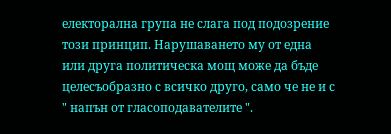електорална група не слага под подозрение този принцип. Нарушаването му от една или друга политическа мощ може да бъде целесъобразно с всичко друго, само че не и с " напън от гласоподавателите ".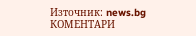Източник: news.bg
КОМЕНТАРИ